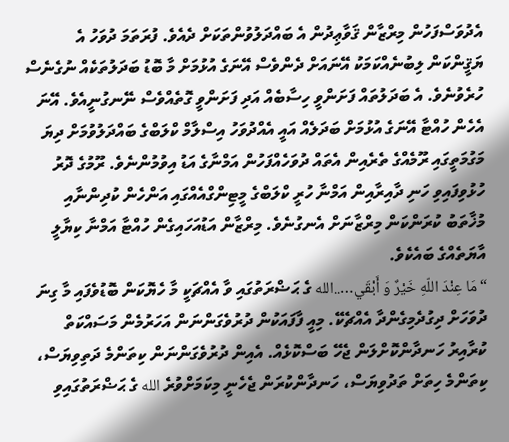އެދުވަސްފަހުން މިރްޒާން ޤަވާޢިދުން އެ ބައްދަލުވުންތަކަށް ދެއެވެ. ފުރަތަމަ ދުވަހު އެ ޔަޤީންކަން ލިބުނެއްކަމަކު އޭނައަށް ދެންވެސް އޭނަގެ އުޅުމަށް މާ ބޮޑު ބަދަލުތަކެއް ނުގެނެސް ހުރެވުނެވެ. އެ ބަދަލުތައް ފަށަންވީ ހިސާބެއް އަދި ފަށަންވީ ގޮތެއްވެސް ނޭނގުނީއެވެ. އޭނަ އެހެން ހުއްޓާ އޭނަގެ އުޅުމަށް ބަދަލެއް އައީ އެއްދުވަހު އިސްލާމް ކްލަބްގެ ބައްދަލުވުމަށް ދިޔަ މަގުމަތީގައި ރޫމެއްގެ ތެރެއިން އެތައް ދުވަހެއްފަހުން އަމްނާގެ އަޑު އިވުމުންނެވެ. ރޫމުގެ ދޮރު ހުޅުވިފައިވި ހަނި ދާއިރާއިން އަމްނާ ހުރީ ކްލަބްގެ މީޓިންގްއެއްގައި އަންހެން ކުދިންނާއި މުޚާތަބު ކުރަންކަން މިރްޒާނަށް އެނގުނެވެ. މިރްޒާން އަޑުއަހައިގެން ހުއްޓާ އަމްނާ ކިޔާލީ އާޔަތެއްގެ ބައެކެވެ.
“مَا عِنْدَ اللّهِ خَيْرٌ وَ أَبْقَي…..الله ގެ ޙަޟްރަތުގައި ވާ އެއްޗަކީ މާ ހެޔޮކަން ބޮޑުވެފައި މާ ގިނަ ދުވަހަށް ދިގުދެމިގެންދާ އެއްޗެކޭ. މިއީ ފާފައަކުން ދުރުވެގަންނަން އަހަރުމެން މަސައްކަތް ކުރާއިރު ހަނދާންކޮށްލަން ޖެހޭ ބަސްކޮޅެއް. އެއިން ދުރުވެގަންނަން ކިތަންމެ ދަތިވިޔަސް، ކިތަންމެ ހިތަށް ތަދުވިޔަސް، ހަނދާންކުރަން ޖެހެނީ މިކަމަށްވުރެ الله ގެ ޙަޟްރަތުގައިވި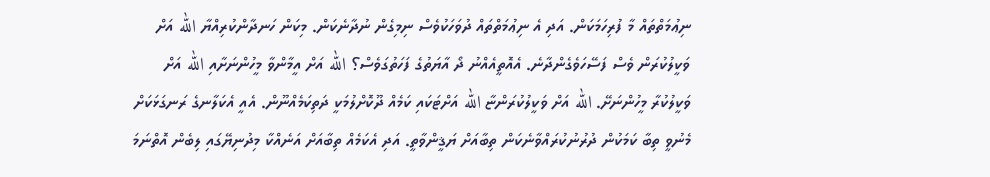ނިޢުމަތްތައް މާ ފުރިހަމަކަން. އަދި އެ ނިޢުމަތްތައް ދުވަހަކުވެސް ނިމިގެން ނުދާނެކަން. މިކަން ހަނދާންކުރިއްޔާ الله އަށް ވަކީލުކުރަން ވެސް ފަސޭހަވެގެންދާނެ. އެއޮތީއެއްނު ދޯ އާޔަތުގެ ފަހަތުގަވެސް؟ الله އަށް އީމާންވާ މީހުންނަށާއި الله އަށް ވަކީލުކުރާ މީހުންނަށޭ. الله އަށް ވަކީލުކުރަންޏާ الله އަށްޓަކައި ކަމެއް ދޫކޮށްލުމަކީ ދަތިކަމެއްނޫން. އެއީ އެކަލާނގެ ރަނގަޅަކަށް މެނުވީ ތިބާ ކަމަކުން ދުރުނުކުރައްވާނެކަން ތިބާއަށް ޔަޤީންވާތީ. އަދި އެކަމެއް ތިބާއަށް އަނެއްކާ މިދުނިޔޭގައި ލިބެން އޮތްނަމަ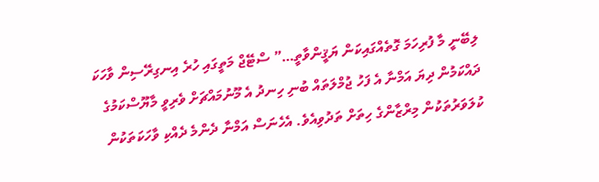ލިބޭނީ މާ ފުރިހަމަ ގޮތެއްގައިކަން ޔަޤީންވާތީ…” ސްޓޭޖް މަތީގައި ހުރެ އިނގިރޭސިން ވާހަކަ ދައްކަމުން ދިޔަ އަމްނާ އެ ފަހު ޖުމްލަތައް ބުނި ހިނދު އެ މޫނުމައްޗަށް ވެރިވީ މާޔޫސްކަމުގެ ކުލަވަރުތަކުން މިރްޒާންގެ ހިތަށް ތަދުވިއެވެ. އެހެނަސް އަމްނާ ދެންމެ ދެއްކި ވާހަކަތަކުން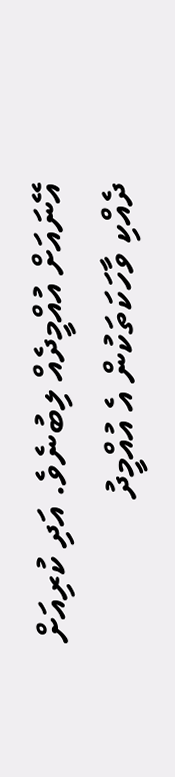އޭނައަށް އުއްމީދެއް ލިބުނެވެ. އަދި ކުރިއަށް ދެއްކި ވާހަކަތަކުން އެ އުއްމީދު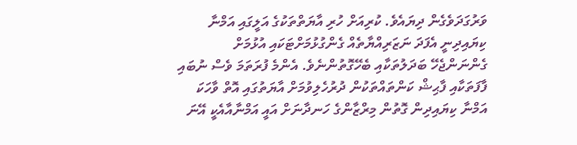ވަރުގަދަވެގެން ދިޔައެވެ. ކުރިއަށް ހުރި އާޔަތްތަކުގެ އަލީގައި އަމްނާ ކިޔައިދިނީ އެފަދަ ނަޒަރިއްޔާތެއް ގެންގުޅުމަށްޓަކައި އުޅުމަށް ގެންނަންޖެހޭ ބަދަލުތަކާއި ބެހޭގޮތުންނެވެ. އެންމެ ފުރަތަމަ ވެސް ނުބައި ފާފަތަކާއި ފާޙިޝް ކަންތައްތަކުން ދުރުހެލިވުމަށް އާޔަތުގައި އޮތް ވާހަކަ އަމްނާ ކިޔައިދިން ގޮތުން މިރްޒާންގެ ހަނދާނަށް އައީ އަމްނާއާއެކީ އޭނަ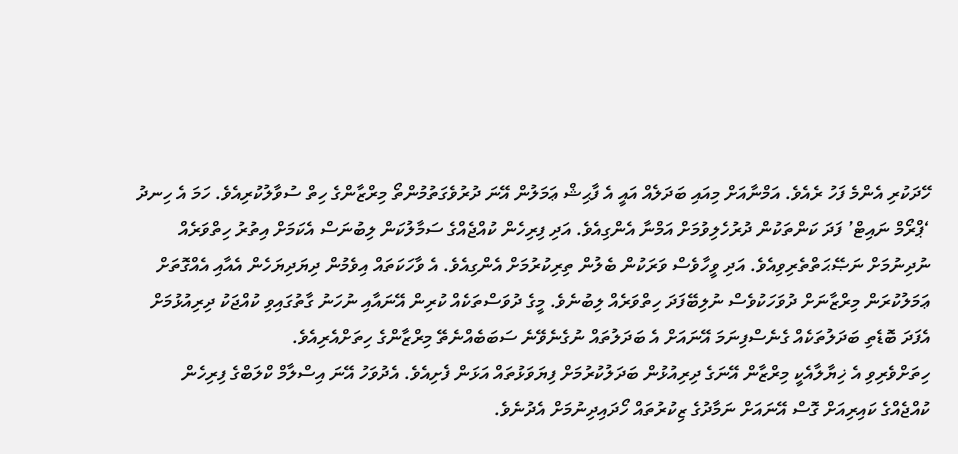ހޭދަކުރި އެންމެ ފަހު ރެއެވެ. އަމްނާއަށް މިއައި ބަދަލެއް އައީ އެ ފާޙިޝް ޢަމަލުން އޭނަ ދުރުވެގަތުމުންތޯ މިރްޒާންގެ ހިތް ސުވާލުކުރިއެވެ. ހަމަ އެ ހިނދު ‘ޕްރޯމް ނައިޓް’ ފަދަ ކަންތަކުން ދުރުހެލިވުމަށް އަމްނާ އެންގިއެވެ. އަދި ފިރިހެން ކުއްޖެއްގެ ސަމާލުކަން ލިބުނަސް އެކަމަށް އިތުރު ހިތްވަރެއް ނުދިނުމަށް ނަޞޭޙަތްތެރިވިއެވެ. އަދި ވީހާވެސް ވަރަކުން ބެލުން ތިރިކުރުމަށް އެންގިއެވެ. އެ ވާހަކަތައް އިވެމުން ދިޔަދިޔަހެން އެއާއި އެއްގޮތަށް ޢަމަލުކުރަން މިރްޒާނަށް ދުވަހަކުވެސް ނުލިބޭފަދަ ހިތްވަރެއް ލިބުނެވެ. މީގެ ދުވަސްތަކެއް ކުރިން އޭނައާއި ނުހަނު ގާތުގައިވި ކުއްޖަކު ދިރިއުޅުމަށް އެފަދަ ބޮޑެތި ބަދަލުތަކެއް ގެނެސްފިނަމަ އޭނައަށް އެ ބަދަލުތައް ނުގެނެވޭނެ ސަބަބެއްނެތޭ މިރްޒާންގެ ހިތަށްއެރިއެވެ.
ހިތަށްވެރިވި އެ ޚިޔާލާއެކީ މިރްޒާން އޭނަގެ ދިރިއުޅުން ބަދަލުކުރުމަށް ފިޔަވަޅުތައް އަޅަން ފެށިއެވެ. އެދުވަހު އޭނަ އިސްލާމް ކްލަބްގެ ފިރިހެން ކުއްޖެއްގެ ކައިރިއަށް ގޮސް އޭނައަށް ނަމާދުގެ ޒިކުރުތައް ހޯދައިދިނުމަށް އެދުނެވެ.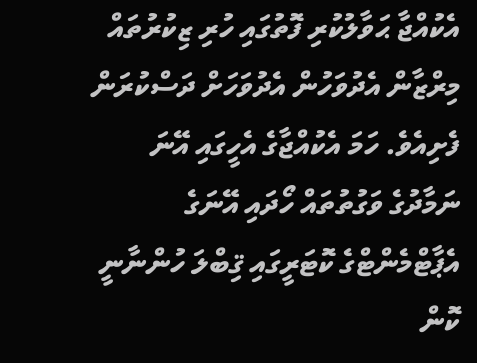އެކުއްޖާ ޙަވާލުކުރި ފޮތުގައި ހުރި ޒިކުރުތައް މިރްޒާން އެދުވަހުން އެދުވަހަށް ދަސްކުރަން ފެށިއެވެ. ހަމަ އެކުއްޖާގެ އެހީގައި އޭނަ ނަމާދުގެ ވަގުތުތައް ހޯދައި އޭނަގެ އެޕާޓްމެންޓްގެ ކޮޓަރީގައި ޤިބްލަ ހުންނާނީ ކޮން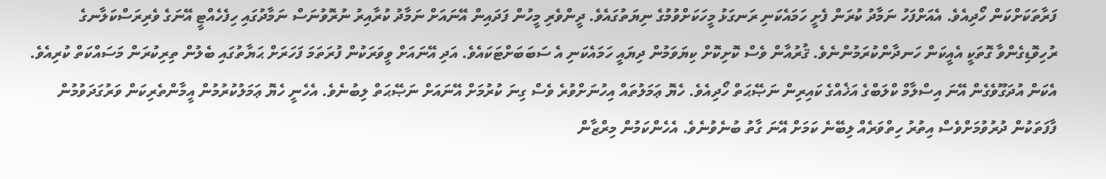ފަރާތަކަށްކަން ހޯދިއެވެ. އެއަށްފަހު ނަމާދު ކުރަން ފެށީ ހަމައެކަނި ރަނގަޅު މީހަކަށްވުމުގެ ނިޔަތުގައެވެ. ދީންވެރި މީހުން ފަދައިން އޭނައަށް ނަމާދު ކުރާއިރު ނުރޮވުނަސް ނަމާދުގައި ހިފެހެއްޓީ އޭނަގެ ވެރިރަސްކަލާނގެ ރުހިވޮޑިގެންވާ ގޮތަކީ އެއީކަން ހަނދާންކުރަމުންނެވެ. ޤުރުއާން ވެސް ކޮށިކޮށް ކިޔަވަމުން ދިޔައީ ހަމައެކަނި އެ ސަބަބަށްޓަކައެވެ. އަދި އޭނައަށް ވީވަރަކުން ފުރަތަމަ ފަހަރަށް ޙަޔާތުގައި ބެލުން ތިރިކުރަން މަސައްކަތް ކުރިއެވެ. އެކަން އުދަގޫވެގެން އޭނަ އިސްލާމް ކްލަބްގެ އަޚެއްގެ ކައިރިން ނަޞޭޙަތް ހޯދިއެވެ. ހެޔޮ ޢަމަލުތައް އިހުނަށްވުރެ ވެސް ގިނަ ކުރުމަށް އޭނައަށް ނަޞޭޙަތް ލިބުނެވެ. އެހެނީ ހެޔޮ ޢަމަލުކުރުމުން އީމާންތެރިކަން ވަރުގަދަވުމުން ފާފަތަކުން ދުރުވުމަށްވެސް އިތުރު ހިތްވަރެއް ލިބޭނެ ކަމަށް އޭނަ ގާތު ބުނެވުނެވެ. އެހެންކަމުން މިރްޒާން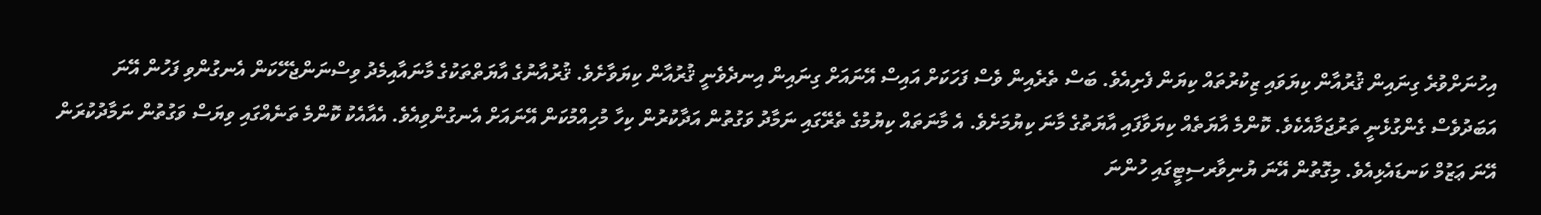އިހުނަށްވުރެ ގިނައިން ޤުރުއާން ކިޔަވައި ޒިކުރުތައް ކިޔަން ފެށިއެވެ. ބަސް ތެރެއިން ވެސް ފަހަކަށް އައިސް އޭނައަށް ގިނައިން އިނދެވެނީ ޤުރުއާން ކިޔަވާށެވެ. ޤުރުއާނުގެ އާޔަތްތަކުގެ މާނައާއިމެދު ވިސްނަންޖެހޭކަން އެނގުންވި ފަހުން އޭނަ އަބަދުވެސް ގެންގުޅެނީ ތަރުޖަމާއެކެވެ. ކޮންމެ އާޔަތެއް ކިޔަވާފައި އާޔަތުގެ މާނަ ކިޔުމަށެވެ. އެ މާނަތައް ކިޔުމުގެ ތެރޭގައި ނަމާދު ވަގުތުން އަދާކުރުން ކިހާ މުހިއްމުކަން އޭނައަށް އެނގުންވިއެވެ. އެއާއެކު ކޮންމެ ތަނެއްގައި ވިޔަސް ވަގުތުން ނަމާދުކުރަން އޭނަ ޢަޒުމް ކަނޑައެޅިއެވެ. މިގޮތުން އޭނަ ޔުނިވާރސިޓީގައި ހުންނަ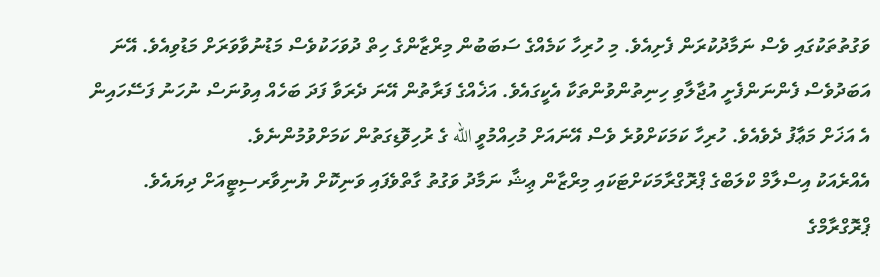ވަގުތުތަކުގައި ވެސް ނަމާދުކުރަން ފެށިއެވެ. މި ހުރިހާ ކަމެއްގެ ސަބަބުން މިރްޒާންގެ ހިތް ދުވަހަކުވެސް މަޑުނުވާވަރަށް މަޑުވިއެވެ. އޭނަ އަބަދުވެސް ފެންނަންފެށީ އުޖާލާވި ހިނިތުންވުންތަކާ އެކީގައެވެ. އަޚެއްގެ ފަރާތުން އޭނަ ދެރަވާ ފަދަ ބަހެއް އިވުނަސް ނުހަނު ފަސޭހައިން އެ އަޚަށް މަޢާފު ދެވެއެވެ. ހުރިހާ ކަމަކަށްވުރެ ވެސް އޭނައަށް މުހިއްމުވީ الله ގެ ރުހިވޮޑިގަތުން ކަމަށްވުމުންނެވެ.
އެއްރެއަކު އިސްލާމް ކްލަބްގެ ޕްރޮގްރާމަކަށްޓަކައި މިރްޒާން ޢިޝާ ނަމާދު ވަގުތު ގާތްވެފައި ވަނިކޮށް ޔުނިވާރސިޓީއަށް ދިޔައެވެ. ޕްރޮގްރާމްގެ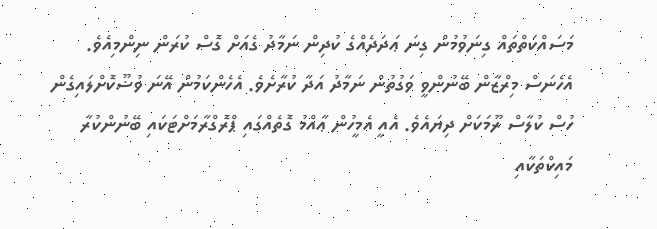މަސައްކަތްތައް ގިނަވުމުން ގިނަ ޢަދަދެއްގެ ކުދިން ނަމާދު ގެއަށް ގޮސް ކުރަން ނިންމިއެވެ. އެހެނަސް މިރްޒާން ބޭނުންވީ ވަގުތުން ނަމާދު އަދާ ކުރާށެވެ. އެހެންކަމުން އޭނަ ވުޟޫކޮށްލައިގެން ހުސް ކުލާސް ރޫމަކަށް ދިޔައެވެ. އެއީ އެމީހުން ޢާއްމު ގޮތެއްގައި ޕްރޮގްރާމަށްޓަކައި ބޭނުންކުރާ މައިކްތަކާއި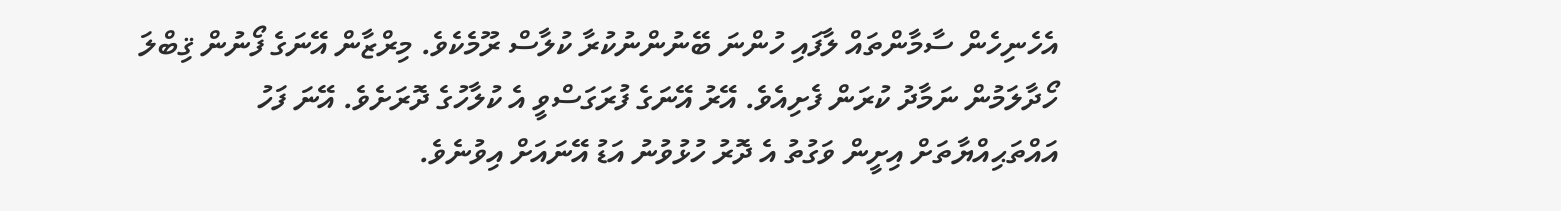އެހެނިހެން ސާމާންތައް ލާފައި ހުންނަ ބޭނުންނުކުރާ ކުލާސް ރޫމެކެވެ. މިރްޒާން އޭނަގެ ފޯނުން ޤިބްލަ ހޯދާލަމުން ނަމާދު ކުރަން ފެށިއެވެ. އޭރު އޭނަގެ ފުރަގަސްވީ އެ ކުލާހުގެ ދޮރަށެވެ. އޭނަ ފަހު އައްތަޙިއްޔާތަށް އިށީން ވަގުތު އެ ދޮރު ހުޅުވުނު އަޑު އޭނައަށް އިވުނެވެ.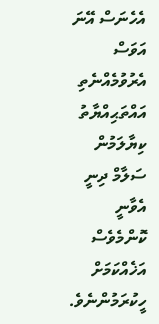އެހެނަސް އޭނަ އަވަސް އެރުވުމެއްނެތި އައްތަޙިއްޔާތު ކިޔާލަމުން ސަލާމް ދިނީ އެވާނީ ކޮންމެވެސް އަޚެއްކަމަށް ހީކުރަމުންނެވެ.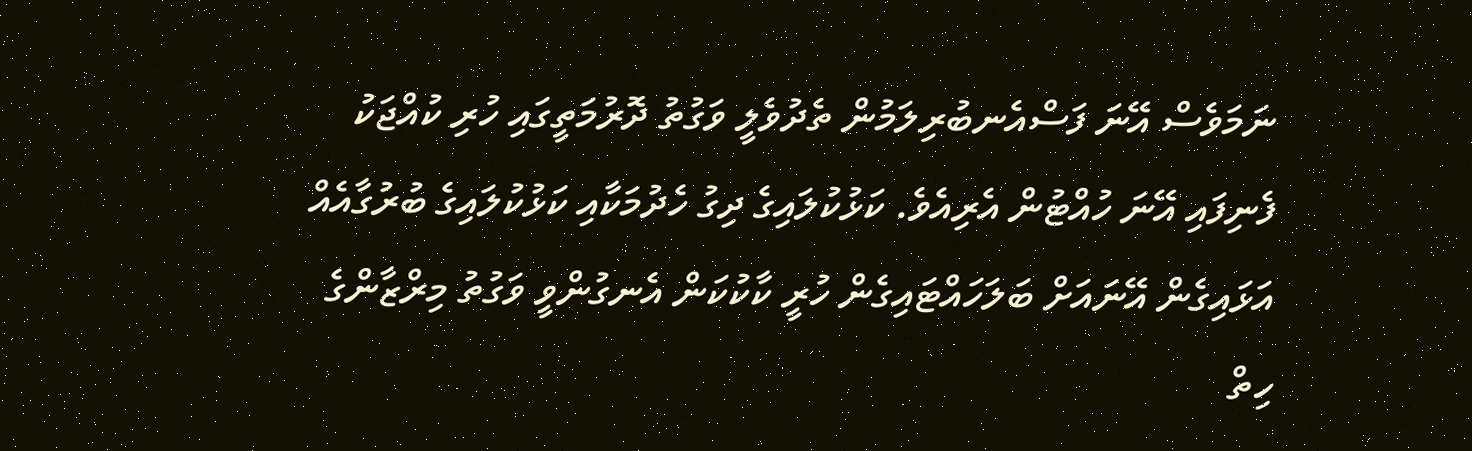ނަމަވެސް އޭނަ ފަސްއެނބުރިލަމުން ތެދުވެލީ ވަގުތު ދޮރުމަތީގައި ހުރި ކުއްޖަކު ފެނިފައި އޭނަ ހުއްޓުން އެރިއެވެ. ކަޅުކުލައިގެ ދިގު ހެދުމަކާއި ކަޅުކުލައިގެ ބުރުގާއެއް އަޅައިގެން އޭނައަށް ބަލަހައްޓައިގެން ހުރީ ކާކުކަން އެނގުންވީ ވަގުތު މިރްޒާންގެ ހިތް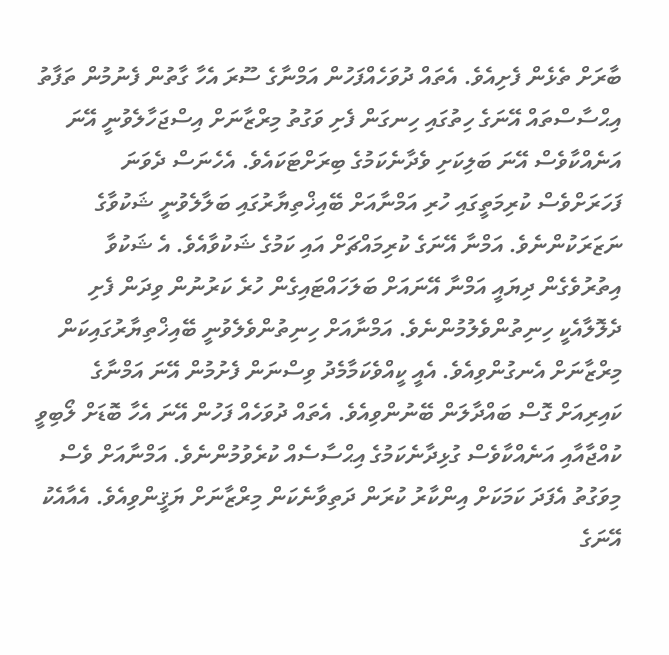ބާރަށް ތެޅެން ފެށިއެވެ. އެތައް ދުވަހެއްފަހުން އަމްނާގެ ސޫރަ އެހާ ގާތުން ފެނުމުން ތަފާތު އިޙްސާސްތައް އޭނަގެ ހިތުގައި ހިނގަން ފެށި ވަގުތު މިރްޒާނަށް އިސްޖަހާލެވުނީ އޭނަ އަނެއްކާވެސް އޭނަ ބަލިކަށި ވެދާނެކަމުގެ ބިރަށްޓަކައެވެ. އެހެނަސް ދެވަނަ ފަހަރަށްވެސް ކުރިމަތީގައި ހުރި އަމްނާއަށް ބޭއިޚްތިޔާރުގައި ބަލާލެވުނީ ޝަކުވާގެ ނަޒަރަކުންނެވެ. އަމްނާ އޭނަގެ ކުރިމައްޗަށް އައި ކަމުގެ ޝަކުވާއެވެ. އެ ޝަކުވާ އިތުރުވެގެން ދިޔައީ އަމްނާ އޭނައަށް ބަލަހައްޓައިގެން ހުރެ ކަރުނުން ވިދަން ފެށި ދެލޮލާއެކީ ހިނިތުންވެލުމުންނެވެ. އަމްނާއަށް ހިނިތުންވެލެވުނީ ބޭއިޚްތިޔާރުގައިކަން މިރްޒާނަށް އެނގުންވިއެވެ. އެއީ ކީއްވެކަމާމެދު ވިސްނަން ފެށުމުން އޭނަ އަމްނާގެ ކައިރިއަށް ގޮސް ބައްދާލަން ބޭނުންވިއެވެ. އެތައް ދުވަހެއް ފަހުން އޭނަ އެހާ ބޮޑަށް ލޯބިވީ ކުއްޖާއާއި އަނެއްކާވެސް ގުޅިދާނެކަމުގެ އިޙްސާސެއް ކުރެވުމުންނެވެ. އަމްނާއަށް ވެސް މިވަގުތު އެފަދަ ކަމަކަށް އިންކާރު ކުރަން ދަތިވާނެކަން މިރްޒާނަށް ޔަޤީންވިއެވެ. އެއާއެކު އޭނަގެ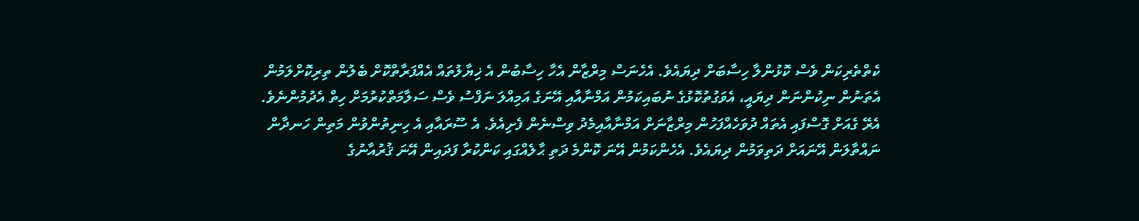ކެތްތެރިކަން ވެސް ކޮޅުންލާ ހިސާބަށް ދިޔައެވެ. އެހެނަސް މިރްޒާން އެހާ ހިސާބުން އެ ޚިޔާލުތައް އެއްފަރާތްކޮށް ބެލުން ތިރިކޮށްލަމުން އެތަނުން ނިކުންނަން ދިޔައީ، އެވަގުތުކޮޅުގެ ނުބައިކަމުން އަމްނާއާއި އޭނަގެ އަމިއްލަ ނަފްސު ވެސް ސަލާމަތްކުރުމަށް ހިތް އެދުމުންނެވެ.
އެރޭ ގެއަށް ގޮސްފައި އެތައް ދުވަހެއްފަހުން މިރްޒާނަށް އަމްނާއާއިމެދު ވިސްނެން ފެށިއެވެ. އެ ސޫރައާއި އެ ހިނިތުންވުން މަތިން ހަނދާން ނައްތާލަން އޭނައަށް ދަތިވަމުން ދިޔައެވެ. އެހެންކަމުން އޭނަ ކޮންމެ ދަތި ޙާލެއްގައި ކަންކުރާ ފަދައިން އޭނަ ޤުރުއާނުގެ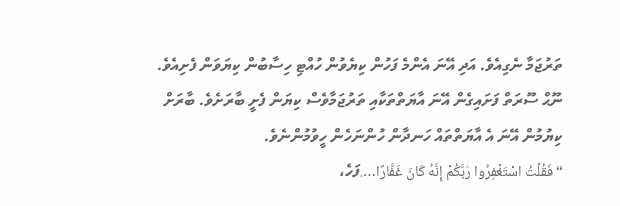ތަރުޖަމާ ނެގިއެވެ. އަދި އޭނަ އެންމެ ފަހުން ކިޔެވުން ހުއްޓި ހިސާބުން ކިޔަވަން ފެށިއެވެ. ނޫޙް ސޫރަތް ފަށައިގެން އޭނަ އާޔަތްތަކާއި ތަރުޖަމާވެސް ކިޔަން ފެށީ ބާރަށެވެ. ބާރަށް ކިޔުމުން އޭނަ އެ އާޔަތްތައް ހަނދާން ހުންނަހެން ހީވުމުންނެވެ.
“فَقُلْتُ اسْتَغْفِرُوا رَبَّكُمْ إِنَّهُ كَانَ غَفَّارًا….ފަހެ،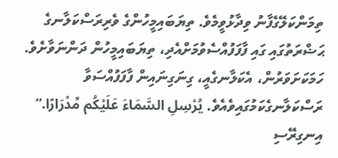ތިމަންކަލޭގެފާނު ވިދާޅުވީމެވެ. ތިޔަބައިމީހުންގެ ވެރިރަސްކަލާނގެ ޙަޟްރަތުގައި ގައި ފާފަފުއްސެވުމަށްއެދި، ތިޔަބައިމީހުން ދަންނަވާށެވެ. ހަމަކަށަވަރުން، އެކަލާނގެއީ، ގިނަގިނައިން ފާފަފުއްސަވާ ރަސްކަލާނގެކަމުގައިވެއެވެ. يُرْسِلِ السَّمَاءَ عَلَيْكُم مِّدْرَارًا.” އިނގިރޭސި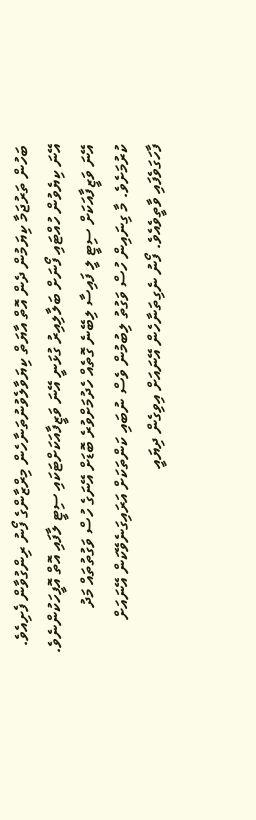ބަހުން ތަރުޖަމާ ކިޔަމުން ދެން އޮތް އާޔަތް ކިޔަވާލެވުނުތަނާހެން މިރްޒާންގެ ފޯނު ރިންގުވާން ފެށިއެވެ. އޭނަ ކިޔެވުން ހުއްޓައި ފޯނަށް ބަލާލިއިރު ގުޅަނީ އޭނަ ވަޒީފާއަކަށްޓަކައި ސިޓީ ލާފައި އޮތް އޮފީހަކުންނެވެ. އޭނަ ވަޒީފާއަކަށް ސިޓީ ލީ ފައިސާ ލިބޭނެ ގޮތެއް ހެދުމަށްވުރެ ބޮޑަށް އޭނަގެ ހުސް ވަގުތުތައް މަދު ކުރުމަށެވެ. މާ ގިނައިން ހުސް ވަގުތު ލިބުމުން ވެސް ނުބައި ކަންތަކަށް އަރައިގަނެވޭކަން އޭނައަށް ފާހަގަވެފައި ވާތީވެއެވެ. ފޯނު ނެގިތަނާހެން އޭނައަށް އިވިގެން ދިޔައީ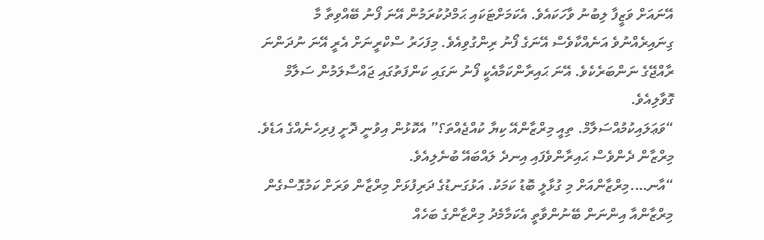އޭނައަށް ވަޒީފާ ލިބުނު ވާހަކައެވެ. އެކަމަށްޓަކައި ޙަމްދުކުރަމުން އޭނަ ފޯނު ބޭއްވިތާ މާ ގިނައިރެއްނުވެ އަނެއްކާވެސް އޭނަގެ ފޯނު ރިންގުވިއެވެ. މިފަހަރު ސްކްރީނަށް އެރީ އޭނަ ނުދަންނަ ރާއްޖޭގެ ނަންބަރެކެވެ. އޭނަ ޙައިރާންކަމާއެކީ ފޯނު ނަގައި ކަންފަތުގައި ޖައްސާލަމުން ސަލާމް ގޮވާލިއެވެ.
“ވަޢަލައިކުމުއްސަލާމް. ތިއީ މިރްޒާންއޭ ކިޔާ ކުއްޖެއްތަ؟” އެކޮޅުން އިވުނީ ދޮށީ ފިރިހެނެއްގެ އަޑެވެ. މިރްޒާން ދެންވެސް ޙައިރާންވެފައި އިނދެ ލައްބައޭ ބުނެލިއެވެ.
“އާނ….މިރްޒާންއަށް މި ގުޅާލީ ބޮޑު ކަމަކު. އަޅުގަނޑުގެ ދަރިފުޅަށް މިރްޒާން ވަރަށް ކަމުގޮސްގެން މިރްޒާންއާ އިންނަން ބޭނުންވާތީ އެކަމާމެދު މިރްޒާންގެ ބަހެއް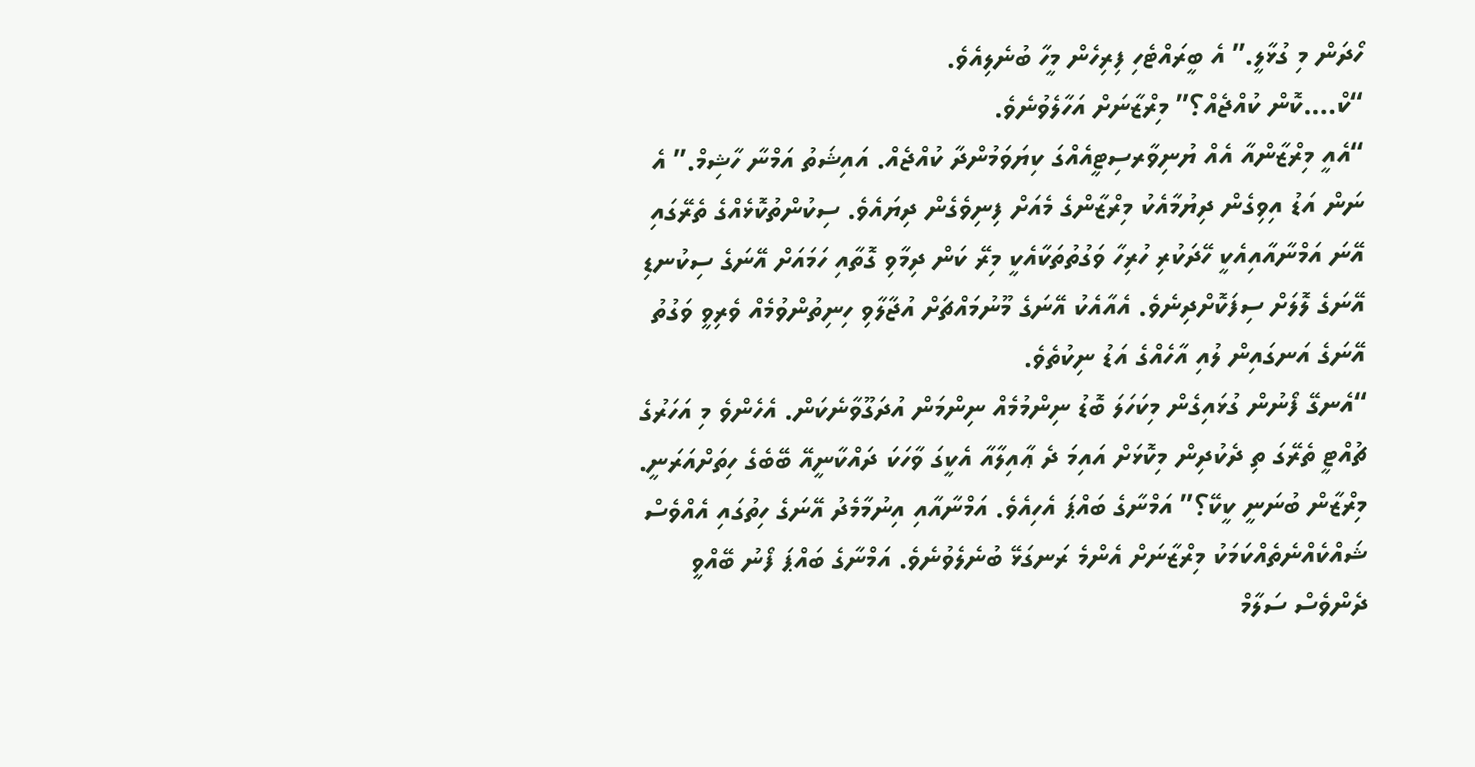ހޯދަން މި ގުޅާލީ.” އެ ބީރައްޓެހި ފިރިހެން މީހާ ބުނެލިއެވެ.
“ކް….ކޮން ކުއްޖެއް؟” މިރްޒާނަށް އަހާލެވުނެވެ.
“އެއީ މިރްޒާންއާ އެއް ޔުނިވާރސިޓީއެއްގަ ކިޔަވަމުންދާ ކުއްޖެއް. އައިޝަތު އަމްނާ ހާޝިމް.” އެ ނަން އަޑު އިވިގެން ދިޔުމާއެކު މިރްޒާންގެ މެއަށް ފިނިވެގެން ދިޔައެވެ. ސިކުންތުކޮޅެއްގެ ތެރޭގައި އޭނަ އަމްނާއާއިއެކީ ހޭދަކުރި ހުރިހާ ވަގުތުތަކާއެކީ މިރޭ ކަން ދިމާވި ގޮތާއި ހަމައަށް އޭނަގެ ސިކުނޑި އޭނަގެ ލޮލަށް ސިފަކޮށްދިނެވެ. އެއާއެކު އޭނަގެ މޫނުމައްޗަށް އުޖާލާވި ހިނިތުންވުމެއް ވެރިވީ ވަގުތު އޭނަގެ އަނގައިން ލުއި އާހެއްގެ އަޑު ނިކުތެވެ.
“އެނގޭ ފޯނުން ގުޅައިގެން މިކަހަލަ ބޮޑު ނިންމުމެއް ނިންމަން އުދަގޫވާނެކަން. އެހެންވެ މި އަހަރުގެ ޗުއްޓީ ތެރޭގަ ތި ދެކުދިން މިކޮޅަށް އައިމަ ދެ ޢާއިލާއާ އެކީގަ ވާހަކަ ދައްކާނީއޭ ބޭބެގެ ހިތަށްއަރަނީ. މިރްޒާން ބުނަނީ ކީކޭ؟” އަމްނާގެ ބައްޕަ އެހިއެވެ. އަމްނާއާއި އިނުމާމެދު އޭނަގެ ހިތުގައި އެއްވެސް ޝައްކެއްނެތެއްކަމަކު މިރްޒާނަށް އެންމެ ރަނގަޅޭ ބުނެލެވުނެވެ. އަމްނާގެ ބައްޕަ ފޯނު ބޭއްވީ ދެންވެސް ސަލާމް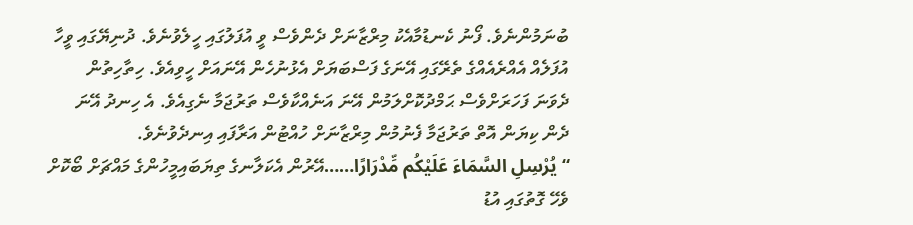ބުނަމުންނެވެ. ފޯނު ކެނޑުމާއެކު މިރްޒާނަށް ދެންވެސް ވީ އުފަލުގައި ހީލެވުނެވެ. ދުނިޔޭގައި ވީހާ އުފަލެއް އެއްރެއެއްގެ ތެރޭގައި އޭނަގެ ފަސްބަޔަށް އެޅުނުހެން އޭނައަށް ހީވިއެވެ. ހިތާހިތުން ދެވަނަ ފަހަރަށްވެސް ޙަމްދުކޮށްލަމުން އޭނަ އަނެއްކާވެސް ތަރުޖަމާ ނެގިއެވެ. އެ ހިނދު އޭނަ ދެން ކިޔަން އޮތް ތަރުޖަމާ ފެނުމުން މިރްޒާނަށް ހުއްޓުން އަރާފައި އިނދެވުނެވެ.
“يُرْسِلِ السَّمَاءَ عَلَيْكُم مِّدْرَارًا……އޭރުން އެކަލާނގެ ތިޔަބައިމީހުންގެ މައްޗަށް ބޯކޮށް ވެހޭ ގޮތުގައި އުޑު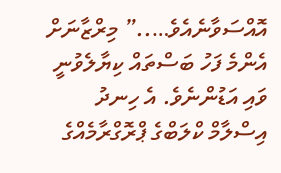އޮއްސަވާނެއެވެ…..” މިރްޒާނަށް އެންމެ ފަހު ބަސްތައް ކިޔާލެވުނީ ވައި އަޑުންނެވެ. އެ ހިނދު އިސްލާމް ކްލަބްގެ ޕްރޮގްރާމެއްގެ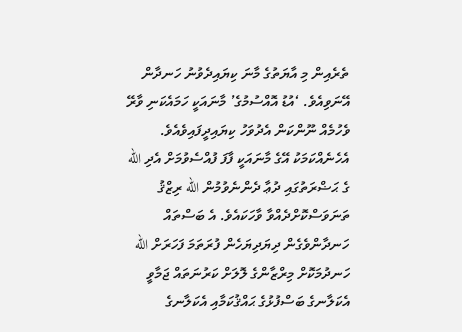ތެރެއިން މި އާޔަތުގެ މާނަ ކިޔައިދެވުނު ހަނދާން އޭނަވިއެވެ. ‘އުޑު އޮއްސުމުގެ’ މާނައަކީ ހަމައެކަނި ވާރޭ ވެހުމެއް ނޫންކަން އެދުވަހު ކިޔައިދީފައިވެއެވެ. އެހެނެއްކަމަކު އޭގެ މާނައަކީ ފާފަ ފުއްސެވުމަށް އެދި الله ގެ ޙަޟްރަތުގައި ދުޢާ ދެންނެވުމުން الله ރިޒްޤު ތަނަވަސްކޮށްދެއްވާ ވާހަކައެވެ. އެ ބަސްތައް ހަނދާންވެގެން ދިޔަދިޔަހެން ފުރަތަމަ ފަހަރަށް الله ހަނދުމަކޮށް މިރްޒާންގެ ލޮލަށް ކަރުނަތައް ޖަމާވީ އެކަލާނގެ ބަސްފުޅުގެ ޙައްޤުކަމާއި އެކަލާނގެ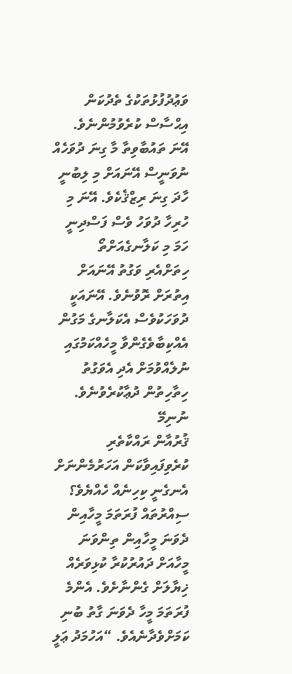ވަޢުދުފުޅުތަކުގެ ތެދުކަން އިޙްސާސް ކުރެވުމުންނެވެ. އޭނަ ތައުބާވިތާ މާ ގިނަ ދުވަހެއް ނުވަނީސް އޭނައަށް މި ލިބުނީ ހާދަ ގިނަ ރިޒްޤެކެވެ. އޭނަ މި ހުރިހާ ދުވަހު ވެސް ފަސްދިނީ ހަމަ މި ކަލާނގެއަށްތޯ ހިތަށްއެރި ވަގުތު އޭނައަށް އިތުރަށް ރޮވުނެވެ. އޭނައަކީ ދުވަހަކުވެސް އެކަލާނގެ މަގުން އެއްކިބާވެގެންވާ މީހެއްކަމުގައި ނުލެއްވުމަށް އެދި އެވަގުތު ހިތާހިތުން ދުޢާކުރެވުނެވެ.
ނުނިމޭ
ޤުރުއާން ރައްކާތެރި ކުރެވިފައިވާކަން އަހަރުމެންނަށް އެނގެނީ ކިހިނެއް ހެއްޔެވެ؟
ސިއްރުތައް ފުރަތަމަ މީހާއިން ދެވަނަ މީހާއިން ތިންވަނަ މީހާއަށް ދައުރުކުރާ ކުޅިވަރެއް ޚިޔާލަށް ގެންނާށެވެ. އެންމެ ފުރަތަމަ މީހާ ދެވަނަ ގާތު ބުނި ކަމަށްވެދާނެއެވެ. “އަހުމަދު ޢަލީ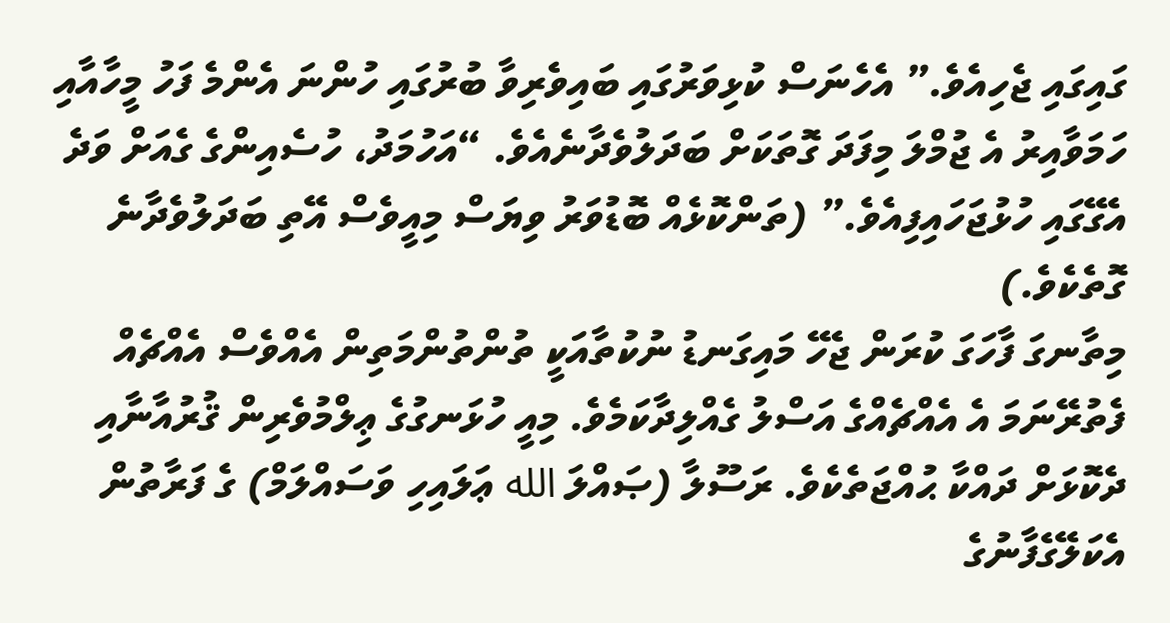ގައިގައި ޖެހިއެވެ.” އެހެނަސް ކުޅިވަރުގައި ބައިވެރިވާ ބުރުގައި ހުންނަ އެންމެ ފަހު މީހާއާއި ހަމަވާއިރު އެ ޖުމްލަ މިފަދަ ގޮތަކަށް ބަދަލުވެދާނެއެވެ. “އަހުމަދު، ހުސެއިންގެ ގެއަށް ވަދެ އެގޭގައި ހުޅުޖަހައިފިއެވެ.” (ތަންކޮޅެއް ބޮޑުވަރު ވިޔަސް މިއީވެސް އޭތި ބަދަލުވެދާނެ ގޮތެކެވެ.)
މިތާނގަ ފާހަގަ ކުރަން ޖެހޭ މައިގަނޑު ނުކުތާއަކީ ތުންތުންމަތިން އެއްވެސް އެއްޗެއް ފެތުރޭނަމަ އެ އެއްޗެއްގެ އަސްލު ގެއްލިދާކަމެވެ. މިއީ ހުޅަނގުގެ ޢިލްމުވެރިން ޤުރުއާނާއި ދެކޮޅަށް ދައްކާ ޙުއްޖަތެކެވެ. ރަސޫލާ (ޞައްލަ الله ޢަލައިހި ވަސައްލަމް) ގެ ފަރާތުން އެކަލޭގެފާނުގެ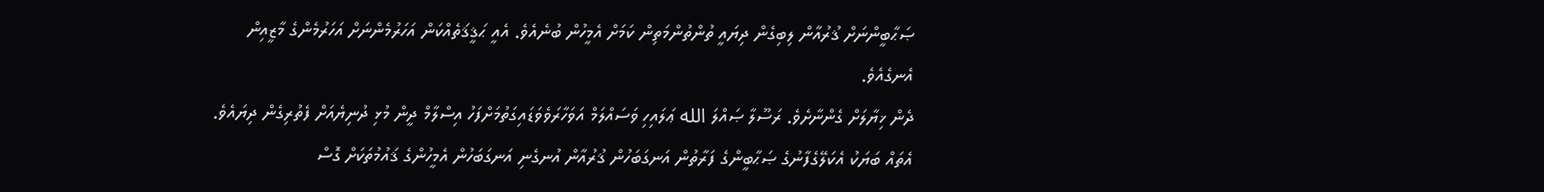ޞަޙާބީންނަށް ޤުރުއާން ލިބިގެން ދިޔައީ ތުންތުންމަތިން ކަމަށް އެމީހުން ބުނެއެވެ. އެއީ ޙަޤީޤަތެއްކަން އަހަރުމެންނަށް އަހަރުމެންގެ މާޒީއިން އެނގެއެވެ.
ދެން ޚިޔާލަށް ގެންނާށެވެ. ރަސޫލާ ޞައްލަ الله ޢަލައިހި ވަސައްލަމް އަވަހާރަވެވަޑައިގަތުމަށްފަހު އިސްލާމް ދީން މުޅި ދުނިޔެއަށް ފެތުރިގެން ދިޔައެވެ. އެތައް ބަޔަކު އެކަލޭގެފާނުގެ ޞަޙާބީންގެ ފަރާތުން އަނގަބަހުން ޤުރުއާން އުނގެނި އަނގަބަހުން އެމީހުންގެ ޤައުމުތަކަށް ގޮސް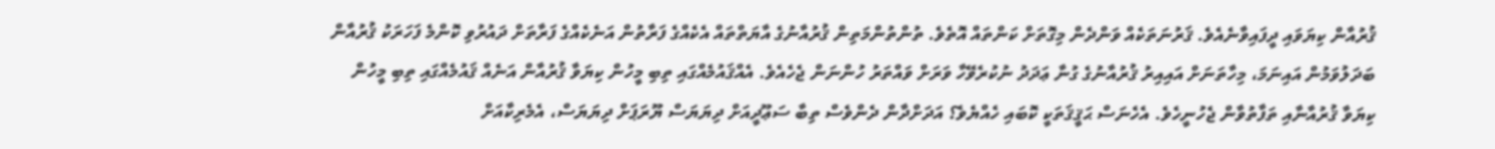ޤުރުއާން ކިޔަވައި ދީފައިވާނެއެވެ. ޤަރުނަތަކެއް ވަންދެން މިގޮތަށް ކަންތައް އޮތެވެ. ތުންތުންމަތިން ޤުރުއާނުގެ އާޔަތްތައް އެކެއްގެ ފަރާތުން އަނެކެއްގެ ފަރާތަށް ދައުރުވި ކޮންމެ ފަހަރަކު ޤުރުއާން ބަދަލުވަމުން އައިނަމަ، މިހާތަނަށް އައިއިރު ޤުރުއާނުގެ ގުނާ ޢަދަދު ނުކުރެވޭހާ ވަރަށް ވައްތަރު ހުންނަން ޖެހެއެވެ. އެއްޤައުމެއްގައި ތިބި މީހުން ކިޔަވާ ޤުރުއާން އަނެއް ޤައުމެއްގައި ތިބި މީހުން ކިޔަވާ ޤުރުއާނާއި ތަފާތުވާން ޖެހުނީހެވެ. އެހެނަސް ޙަޤީޤަތަކީ ކޮބައި ހެއްޔެވެ؟ އަދަށްދާން ދެންވެސް ތިބާ ސަޢޫދީއަށް ދިޔަޔަސް ޔޫރަޕަށް ދިޔަޔަސް، އެމެރިކާއަށް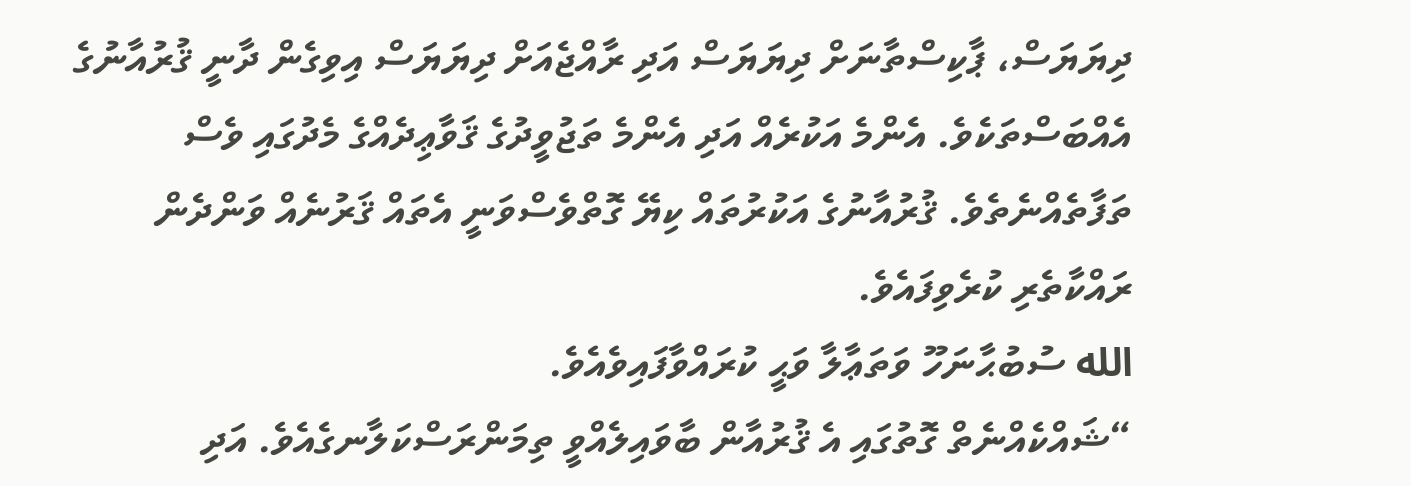ދިޔަޔަސް، ޕާކިސްތާނަށް ދިޔަޔަސް އަދި ރާއްޖެއަށް ދިޔަޔަސް އިވިގެން ދާނީ ޤުރުއާނުގެ އެއްބަސްތަކެވެ. އެންމެ އަކުރެއް އަދި އެންމެ ތަޖުވީދުގެ ޤަވާޢިދެއްގެ މެދުގައި ވެސް ތަފާތެއްނެތެވެ. ޤުރުއާނުގެ އަކުރުތައް ކިޔޭ ގޮތްވެސްވަނީ އެތައް ޤަރުނެއް ވަންދެން ރައްކާތެރި ކުރެވިފައެވެ.
الله ސުބުޙާނަހޫ ވަތަޢާލާ ވަޙީ ކުރައްވާފައިވެއެވެ.
“ޝައްކެއްނެތް ގޮތުގައި އެ ޤުރުއާން ބާވައިލެއްވީ ތިމަންރަސްކަލާނގެއެވެ. އަދި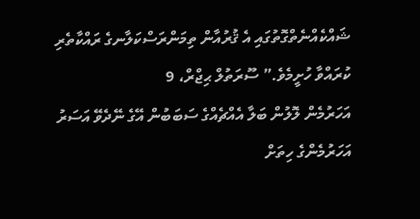ޝައްކެއްނެތްގޮތުގައި އެ ޤުރުއާން ތިމަންރަސްކަލާނގެ ރައްކާތެރި ކުރައްވާ ހުށީމެވެ.” ސޫރަތުލް ޙިޖްރް، 9
އަހަރުމެން ލޮލުން ބަލާ އެއްޗެއްގެ ސަބަބުން އޭގެ ނޭދެވޭ އަސަރު އަހަރުމެންގެ ހިތަށް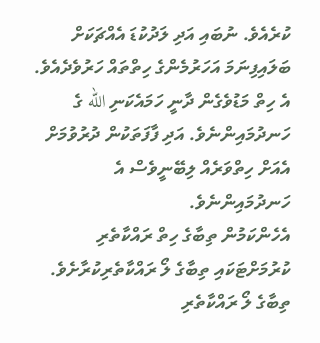ކުރެއެވެ. ނުބައި އަދި ލަދުކުޑަ އެއްޗަކަށް ބަލައިފިނަމަ އަހަރުމެންގެ ހިތްތައް ހަރުވެދެއެވެ. އެ ހިތް މަޑުވެގެން ދާނީ ހަމައެކަނި الله ގެ ހަނދުމައިންނެވެ. އަދި ފާފަތަކުން ދުރުވުމަށް އެއަށް ހިތްވަރެއް ލިބޭނީވެސް އެ ހަނދުމައިންނެވެ.
އެހެންކަމުން ތިބާގެ ހިތް ރައްކާތެރި ކުރުމަށްޓަކައި ތިބާގެ ލޯ ރައްކާތެރިކުރާށެވެ.
ތިބާގެ ލޯ ރައްކާތެރި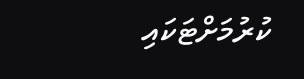ކުރުމަށްޓަކައި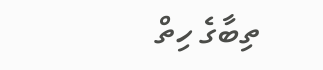ތިބާގެ ހިތް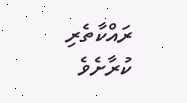ރައްކާތެރި ކުރާށެވެ